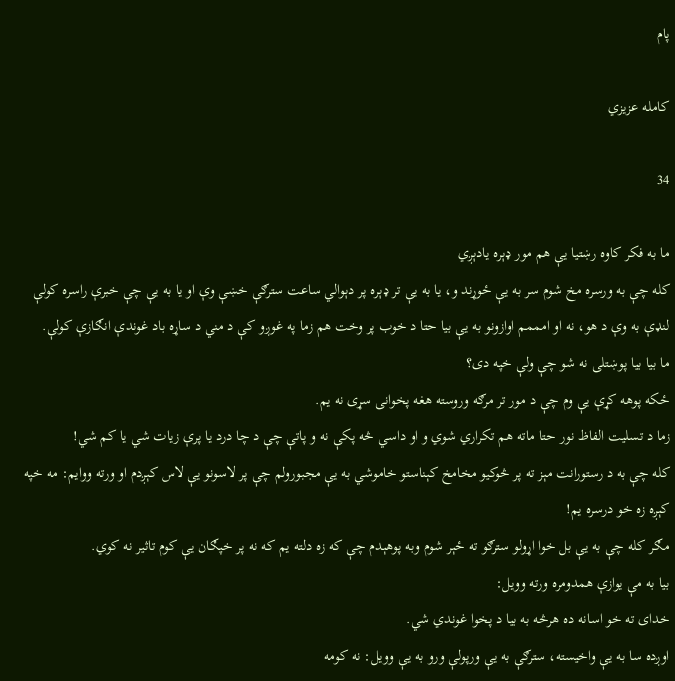پام

کامله عزیزي

34

ما به فکر کاوه رښتیا یې هم مور ډېره یادېږي
کله چې به ورسره مخ شوم سر به یې ځوړند و، یا به یې تر ډېره پر دېوالي ساعت سترګې خښې وې او یا به یې چې خبرې راسره کولې لنډې به وې د هو، نه او امممم اوازونو به یې بیا حتا د خوب پر وخت هم زما په غوږو کې د مني د ساړه باد غوندې انګازې کولې.
ما بیا بیا پوښتلی نه شو چې ولې خپه دی؟
ځکه پوهه کړې یې وم چې د مور تر مرګه وروسته هغه پخوانی سړی نه یم.
زما د تسلیت الفاظ نور حتا ماته هم تکراري شوي و او داسي څه پکې نه و پاتې چې د چا درد یا پرې زیات شي یا کم شي!
کله چې به د رستورانت مېز ته پر څوکیو مخامخ کېناستو خاموشي به یې مجبورولم چې پر لاسونو یې لاس کېږدم او ورته ووایم: مه خپه کېږه زه خو درسره یم!
مګر کله چې به یې بل خوا اړولو سترګو ته ځېر شوم وبه پوهېدم چې که زه دلته یم که نه پر خپګان یې کوم تاثیر نه کوي.
بیا به مې یوازې همدومره ورته وویل:
خدای ته خو اسانه ده هرڅه به بیا د پخوا غوندي شي.
اوږده سا به یې واخیسته، سترګې به یې ورپولې ورو به یې وویل: نه کومه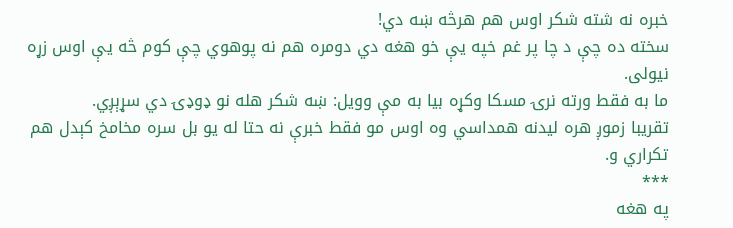خبره نه شته شکر اوس هم هرڅه ښه دي!
سخته ده چې د چا پر غم خپه یې خو هغه دي دومره هم نه پوهوي چې کوم څه یې اوس زړه نیولی.
ما به فقط ورته نرۍ مسکا وکړه بیا به مې وویل: ښه شکر هله نو ډوډۍ دي سړېږي.
تقریبا زموږ هره لیدنه همداسي وه اوس مو فقط خبرې نه حتا له یو بل سره مخامخ کېدل هم تکراري و.
***
په هغه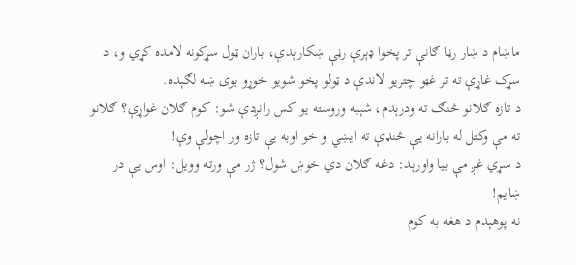ماښام د ښار رڼا ګانې تر پخوا ډېرې رڼې ښکارېدې، باران ټول سړکونه لامده کړي و، د سړک غاړې ته تر غټو چتریو لاندې د ټولو پخو شویو خوړو بوی ښه لګېده.
د تازه ګلانو څنګ ته ودرېدم، شېبه وروسته یو کس رانږدې شو: کوم ګلان غواړې؟ ګلانو ته مې وکتل له بارانه یې څنډې ته ايښي و خو اوبه یې تازه ور اچولې وې!
د سړي غږ مې بیا واورېد: دغه ګلان دي خوښ شول؟ ژر مې ورته وویل: اوس یې در ښایم!
نه پوهېدم د هغه به کوم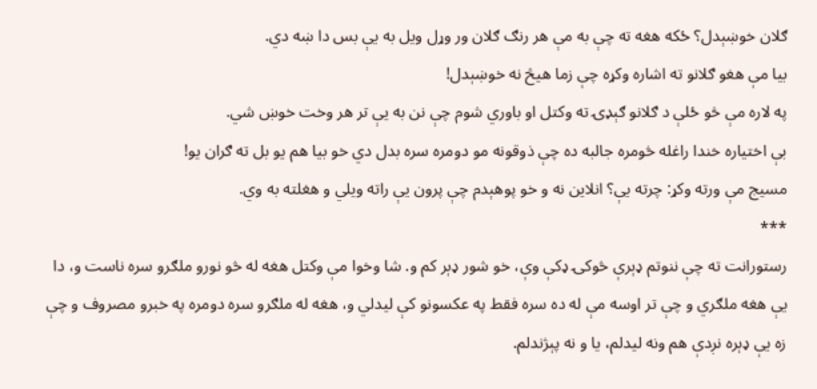ګلان خوښېدل؟ ځکه هغه ته چې به مې هر رنګ ګلان ور وړل ویل به یې بس دا ښه دي.
بیا مې هغو ګلانو ته اشاره وکړه چې زما هیڅ نه خوښېدل!
په لاره مې څو ځلې د ګلانو ګېډۍ ته وکتل او باوري شوم چې نن به یې تر هر وخت خوښ شي.
بې اختیاره خندا راغله څومره جالبه ده چې ذوقونه مو دومره سره بدل دي خو بیا هم یو بل ته ګران یو!
مسیج مې ورته وکړ: چرته یې؟ انلاین نه و خو پوهېدم چې پرون یې راته ویلي و هغلته به وي.
***
رستورانت ته چې ننوتم ډېرې څوکۍ ډکې وې، خو شور ډېر کم و. شا وخوا مې وکتل هغه له څو نورو ملګرو سره ناست و، دا یې هغه ملګري و چې تر اوسه مې له ده سره فقط په عکسونو کې لیدلي و، هغه له ملګرو سره دومره په خبرو مصروف و چې زه یې ډېره نږدې هم ونه لیدلم، یا و نه پېژندلم.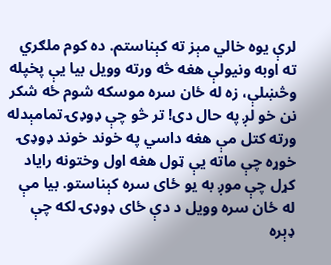لرې یوه خالي مېز ته کېناستم. ده کوم ملګري ته اوبه ونیولې هغه څه ورته وویل بیا يې پخپله وڅښلې، زه له ځان سره موسکه شوم ځه شکر نن خو لږ په حال دی! تر څو چې ډوډۍ تمامېدله ورته کتل مې هغه داسي په خوند خوند ډوډۍ خوړه چې ماته یې ټول هغه اول وختونه رایاد کړل چې موږ به یو ځای سره کېناستو. بیا مې له ځان سره وویل د دې ځای ډوډۍ لکه چې ډېره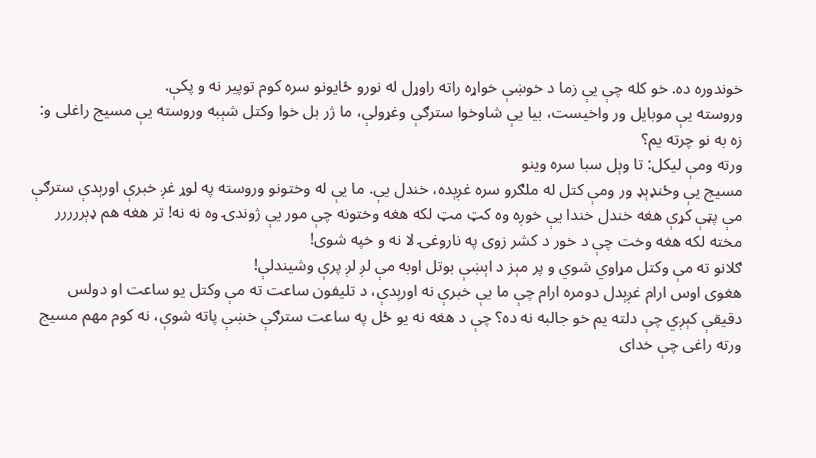خوندوره ده. خو کله چې یې زما د خوښې خواړه راته راوړل له نورو ځایونو سره کوم توپیر نه و پکې.
وروسته یې موبایل ور واخیست، بیا یې شاوخوا سترګې وغړولې، ما ژر بل خوا وکتل شېبه وروسته یې مسیج راغلی و:
زه به نو چرته یم؟
ورته ومې لیکل: تا وېل سبا سره وینو
مسیج یې وځنډېډ ور ومې کتل له ملګرو سره غږېده، خندل یې. ما یې له وختونو وروسته په لوړ غږ خبرې اورېدې سترګې مې پټې کړې هغه خندل خندا یې خوږه وه کټ مټ لکه هغه وختونه چې مور یې ژوندۍ وه نه نه! تر هغه هم ډېررررر مخته لکه هغه وخت چې د خور د کشر زوی په ناروغۍ لا نه و خپه شوی!
ګلانو ته مې وکتل مړاوي شوي و پر مېز د اېښې بوتل اوبه مې لږ لږ پرې وشیندلې!
هغوی اوس ارام غږېدل دومره ارام چې ما یې خبرې نه اورېدې، د تلیفون ساعت ته مې وکتل یو ساعت او دولس دقیقې کېږي چې دلته یم خو جالبه نه ده؟ چې د هغه نه یو ځل په ساعت سترګې خښې پاته شوې، نه کوم مهم مسیج ورته راغی چې خدای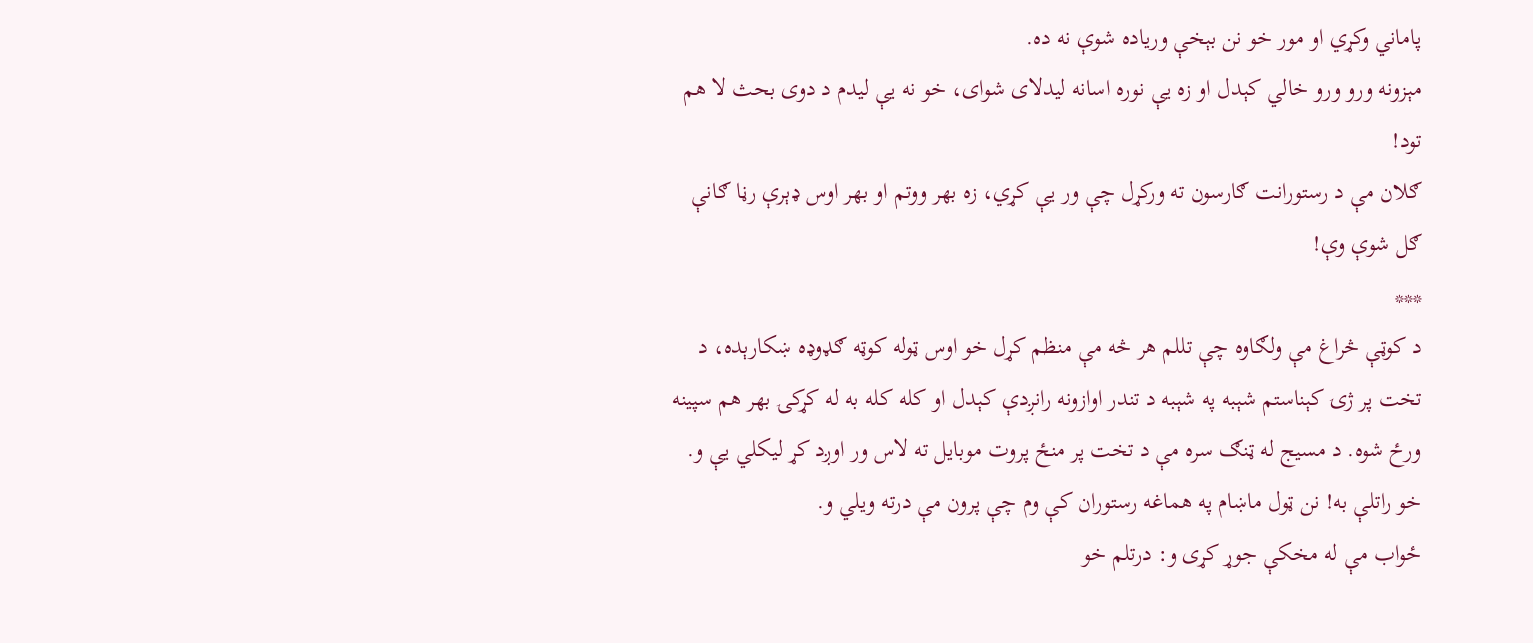پاماني وکړي او مور خو نن بېخې وریاده شوې نه ده.
مېزونه ورو ورو خالي کېدل او زه یې نوره اسانه لیدلای شوای، خو نه یې لیدم د دوی بحث لا هم تود!
ګلان مې د رستورانت ګارسون ته ورکړل چې ور یې کړي، زه بهر ووتم او بهر اوس ډېرې رڼا ګانې ګل شوې وې!
***
د کوټې څراغ مې ولګاوه چې تللم هر څه مې منظم کړل خو اوس ټوله کوټه ګډوډه ښکارېده، د تخت پر ژۍ کېناستم شېبه په شېبه د تندر اوازونه رانږدې کېدل او کله کله به له کړکۍ بهر هم سپینه ورځ شوه. د مسیج له ټنګ سره مې د تخت پر منځ پروت موبایل ته لاس ور اوږد کړ لیکلي یې و.
خو راتلې به! نن ټول ماښام په هماغه رستوران کې وم چې پرون مې درته ویلي و.
ځواب مې له مخکې جوړ کړی و: درتلم خو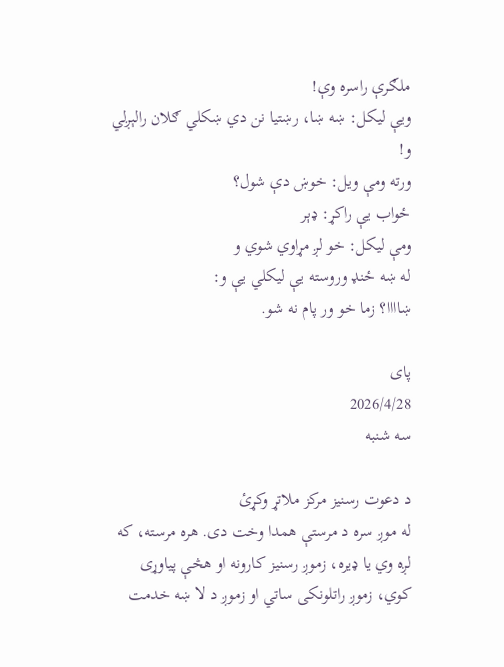ملګرې راسره وې!
ویې لیکل: ښه ښا، رښتیا نن دي ښکلي ګلان رالېږلي و!
ورته ومې ویل: خوښ دې شول؟
ځواب یې راکړ: ډېر
ومې لیکل: خو لږ مړاوي شوي و
له ښه ځنډ وروسته یې لیکلي یې و:
ښاااا؟ زما خو ور پام نه شو.

پای
2026/4/28
سه شنبه

د دعوت رسنیز مرکز ملاتړ وکړئ
له موږ سره د مرستې همدا وخت دی. هره مرسته، که لږه وي یا ډیره، زموږ رسنیز کارونه او هڅې پیاوړی کوي، زموږ راتلونکی ساتي او زموږ د لا ښه خدمت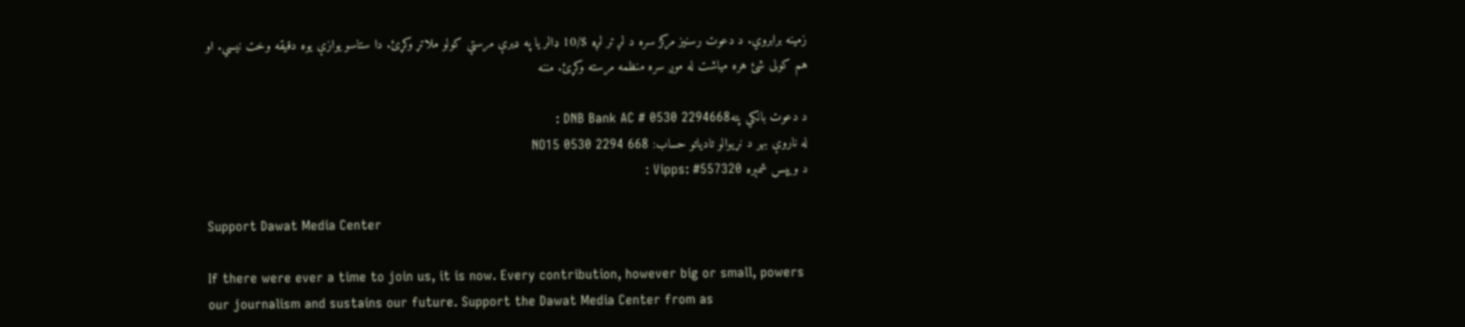زمینه برابروي. د دعوت رسنیز مرکز سره د لږ تر لږه $/10 ډالر یا په ډیرې مرستې کولو ملاتړ وکړئ. دا ستاسو یوازې یوه دقیقه وخت نیسي. او هم کولی شئ هره میاشت له موږ سره منظمه مرسته وکړئ. مننه

د دعوت بانکي پتهDNB Bank AC # 0530 2294668 :
له ناروې بهر د نړیوالو تادیاتو حساب: NO15 0530 2294 668
د ویپس شمېره Vipps: #557320 :

Support Dawat Media Center

If there were ever a time to join us, it is now. Every contribution, however big or small, powers our journalism and sustains our future. Support the Dawat Media Center from as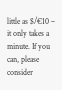little as $/€10 – it only takes a minute. If you can, please consider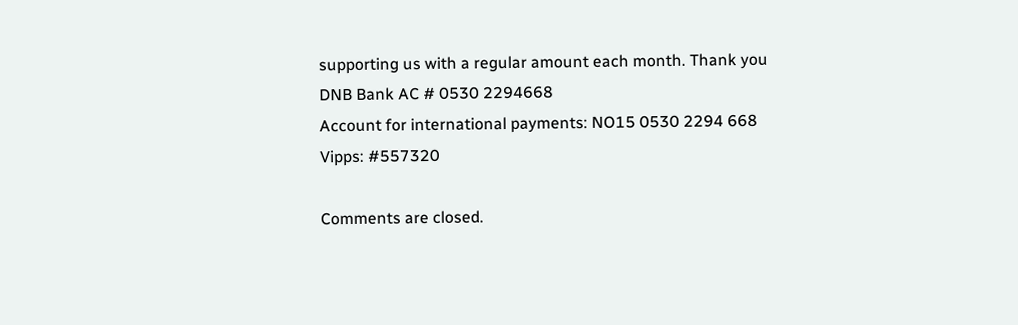supporting us with a regular amount each month. Thank you
DNB Bank AC # 0530 2294668
Account for international payments: NO15 0530 2294 668
Vipps: #557320

Comments are closed.